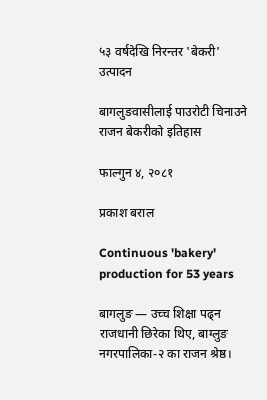५३ वर्षदेखि निरन्तर 'बेकरी' उत्पादन

बागलुङवासीलाई पाउरोटी चिनाउने राजन बेकरीको इतिहास

फाल्गुन ४, २०८१

प्रकाश बराल

Continuous 'bakery' production for 53 years

बागलुङ — उच्च शिक्षा पढ्न राजधानी छिरेका थिए, बाग्लुङ नगरपालिका-२ का राजन श्रेष्ठ।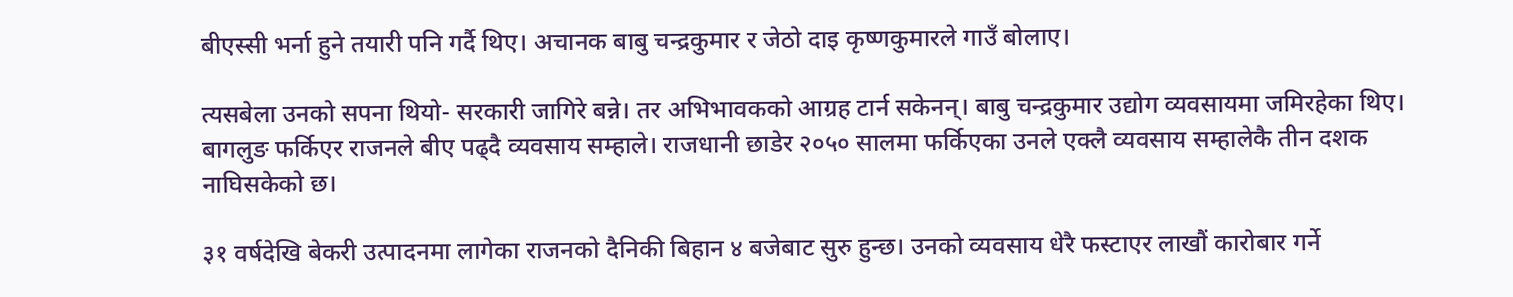बीएस्सी भर्ना हुने तयारी पनि गर्दै थिए। अचानक बाबु चन्द्रकुमार र जेठो दाइ कृष्णकुमारले गाउँ बोलाए।

त्यसबेला उनको सपना थियो- सरकारी जागिरे बन्ने। तर अभिभावकको आग्रह टार्न सकेनन्। बाबु चन्द्रकुमार उद्योग व्यवसायमा जमिरहेका थिए। बागलुङ फर्किएर राजनले बीए पढ्दै व्यवसाय सम्हाले। राजधानी छाडेर २०५० सालमा फर्किएका उनले एक्लै व्यवसाय सम्हालेकै तीन दशक नाघिसकेको छ।

३१ वर्षदेखि बेकरी उत्पादनमा लागेका राजनको दैनिकी बिहान ४ बजेबाट सुरु हुन्छ। उनको व्यवसाय धेरै फस्टाएर लाखौं कारोबार गर्ने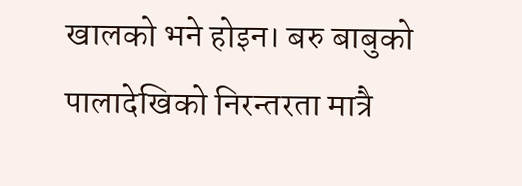खालको भने होइन। बरु बाबुको पालादेखिको निरन्तरता मात्रै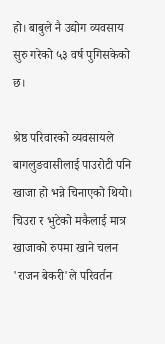हो। बाबुले नै उद्योग व्यवसाय सुरु गरेको ५३ वर्ष पुगिसकेको छ।

श्रेष्ठ परिवारको व्यवसायले बागलुङवासीलाई पाउरोटी पनि खाजा हो भन्ने चिनाएको थियो। चिउरा र भुटेको मकैलाई मात्र खाजाको रुपमा खाने चलन 'राजन बेकरी'ले परिवर्तन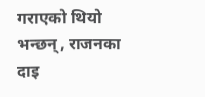गराएको थियो भन्छन्, राजनका दाइ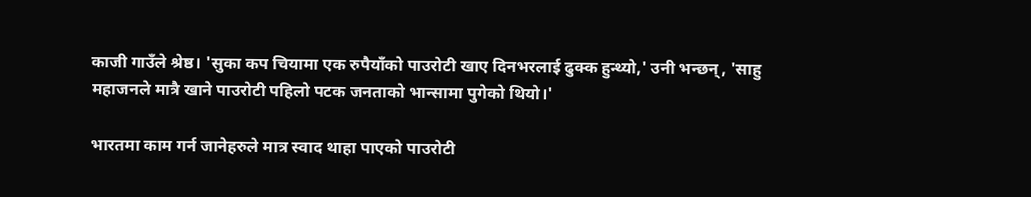काजी गाउँले श्रेष्ठ। 'सुका कप चियामा एक रुपैयाँको पाउरोटी खाए दिनभरलाई ढुक्क हुन्थ्यो,' उनी भन्छन्, 'साहु महाजनले मात्रै खाने पाउरोटी पहिलो पटक जनताको भान्सामा पुगेको थियो।'

भारतमा काम गर्न जानेहरुले मात्र स्वाद थाहा पाएको पाउरोटी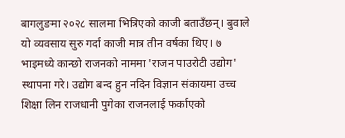बागलुङमा २०२८ सालमा भित्रिएको काजी बताउँछन्। बुवाले यो व्यवसाय सुरु गर्दा काजी मात्र तीन वर्षका थिए। ७ भाइमध्ये कान्छो राजनको नाममा 'राजन पाउरोटी उद्योग' स्थापना गरे। उद्योग बन्द हुन नदिन विज्ञान संकायमा उच्च शिक्षा लिन राजधानी पुगेका राजनलाई फर्काएको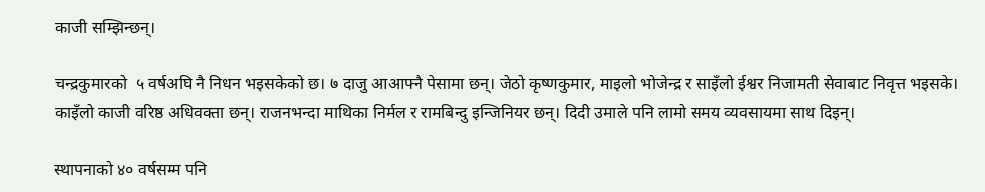काजी सम्झिन्छन्।

चन्द्रकुमारको  ५ वर्षअघि नै निधन भइसकेको छ। ७ दाजु आआफ्नै पेसामा छन्। जेठो कृष्णकुमार, माइलो भोजेन्द्र र साइँलो ईश्वर निजामती सेवाबाट निवृत्त भइसके। काइँलो काजी वरिष्ठ अधिवक्ता छन्। राजनभन्दा माथिका निर्मल र रामबिन्दु इन्जिनियर छन्। दिदी उमाले पनि लामो समय व्यवसायमा साथ दिइन्।

स्थापनाको ४० वर्षसम्म पनि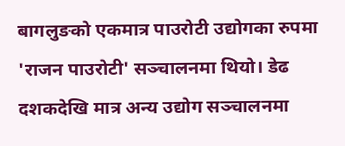बागलुङको एकमात्र पाउरोटी उद्योगका रुपमा 'राजन पाउरोटी' सञ्चालनमा थियो। डेढ दशकदेखि मात्र अन्य उद्योग सञ्चालनमा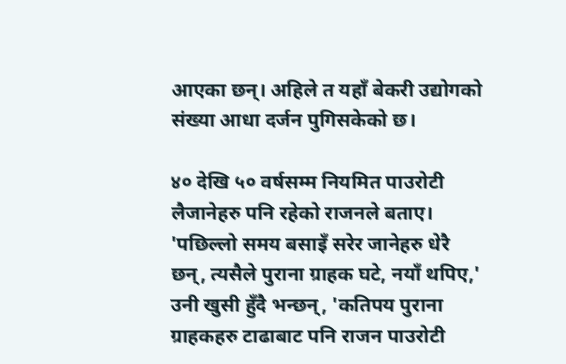आएका छन्। अहिले त यहाँ बेकरी उद्योगको संख्या आधा दर्जन पुगिसकेको छ।

४० देखि ५० वर्षसम्म नियमित पाउरोटी लैजानेहरु पनि रहेको राजनले बताए। 'पछिल्लो समय बसाइँ सरेर जानेहरु धेरै छन्, त्यसैले पुराना ग्राहक घटे, नयाँ थपिए,' उनी खुसी हुँदै भन्छन्, 'कतिपय पुराना ग्राहकहरु टाढाबाट पनि राजन पाउरोटी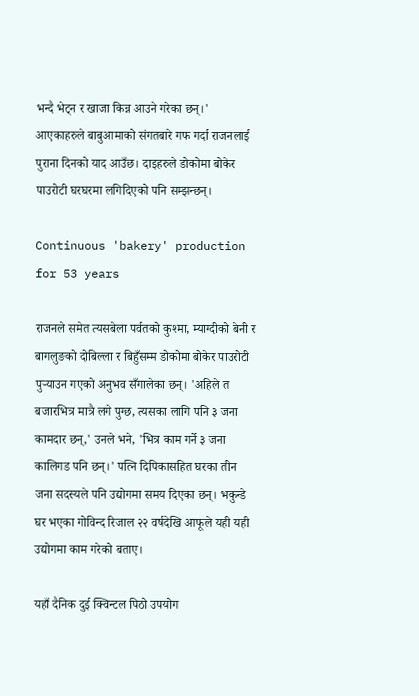भन्दै भेट्न र खाजा किन्न आउने गरेका छन्।' आएकाहरुले बाबुआमाको संगतबारे गफ गर्दा राजनलाई पुराना दिनको याद आउँछ। दाइहरुले डोकोमा बोकेर पाउरोटी घरघरमा लगिदिएको पनि सम्झन्छन्।

Continuous 'bakery' production for 53 years

राजनले समेत त्यसबेला पर्वतको कुश्मा, म्याग्दीको बेनी र बागलुङको दोबिल्ला र बिहुँसम्म डोकोमा बोकेर पाउरोटी पुर्‍याउन गएको अनुभव सँगालेका छन्। 'अहिले त बजारभित्र मात्रै लगे पुग्छ, त्यसका लागि पनि ३ जना कामदार छन्,' उनले भने, 'भित्र काम गर्ने ३ जना कालिगड पनि छन्।' पत्नि दिपिकासहित घरका तीन जना सदस्यले पनि उद्योगमा समय दिएका छन्। भकुन्डे घर भएका गोविन्द रिजाल २२ वर्षदेखि आफूले यही यही उद्योगमा काम गरेको बताए।

यहाँ दैनिक दुई क्विन्टल पिठो उपयोग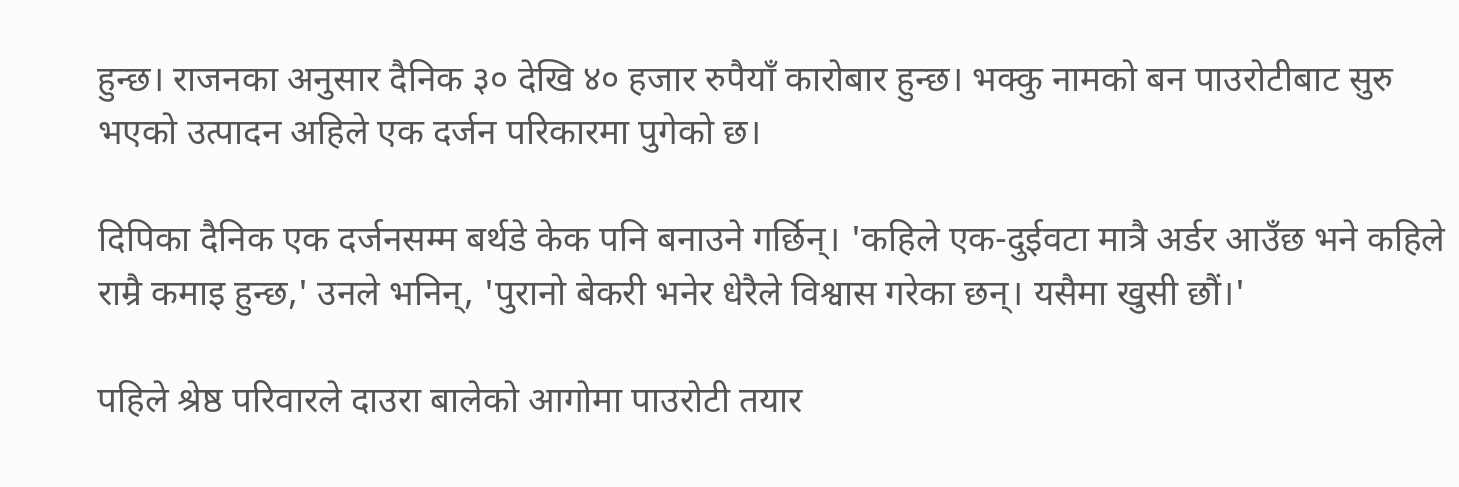हुन्छ। राजनका अनुसार दैनिक ३० देखि ४० हजार रुपैयाँ कारोबार हुन्छ। भक्कु नामको बन पाउरोटीबाट सुरु भएको उत्पादन अहिले एक दर्जन परिकारमा पुगेको छ।

दिपिका दैनिक एक दर्जनसम्म बर्थडे केक पनि बनाउने गर्छिन्। 'कहिले एक-दुईवटा मात्रै अर्डर आउँछ भने कहिले राम्रै कमाइ हुन्छ,' उनले भनिन्, 'पुरानो बेकरी भनेर धेरैले विश्वास गरेका छन्। यसैमा खुसी छौं।'

पहिले श्रेष्ठ परिवारले दाउरा बालेको आगोमा पाउरोटी तयार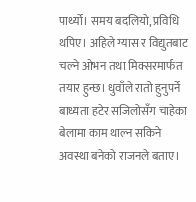पार्थ्यो। समय बदलियो, प्रविधि थपिए। अहिले ग्यास र विद्युतबाट चल्ने ओभन तथा मिक्सरमार्फत तयार हुन्छ। धुवाँले रातो हुनुपर्ने बाध्यता हटेर सजिलोसँग चाहेका बेलामा काम थाल्न सकिने अवस्था बनेको राजनले बताए।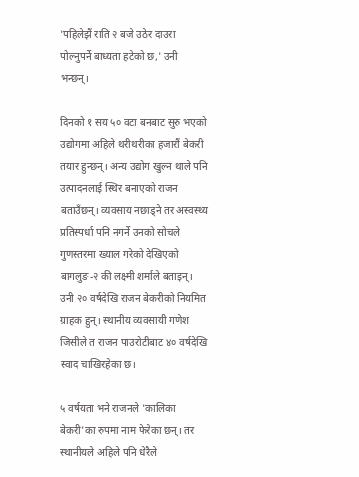'पहिलेझैं राति २ बजे उठेर दाउरा पोल्नुपर्ने बाध्यता हटेको छ,' उनी भन्छन्।

दिनको १ सय ५० वटा बनबाट सुरु भएको उद्योगमा अहिले थरीथरीका हजारौं बेकरी तयार हुन्छन्। अन्य उद्योग खुल्न थाले पनि उत्पादनलाई स्थिर बनाएको राजन बताउँछन्। व्यवसाय नछाड्ने तर अस्वस्थ्य प्रतिस्पर्धा पनि नगर्ने उनको सोचले गुणस्तरमा ख्याल गरेको देखिएको बागलुङ-२ की लक्ष्मी शर्माले बताइन्। उनी २० वर्षदेखि राजन बेकरीको नियमित ग्राहक हुन्। स्थानीय व्यवसायी गणेश जिसीले त राजन पाउरोटीबाट ४० वर्षदेखि स्वाद चाखिरहेका छ।

५ वर्षयता भने राजनले 'कालिका बेकरी'का रुपमा नाम फेरेका छन्। तर स्थानीयले अहिले पनि धेरैले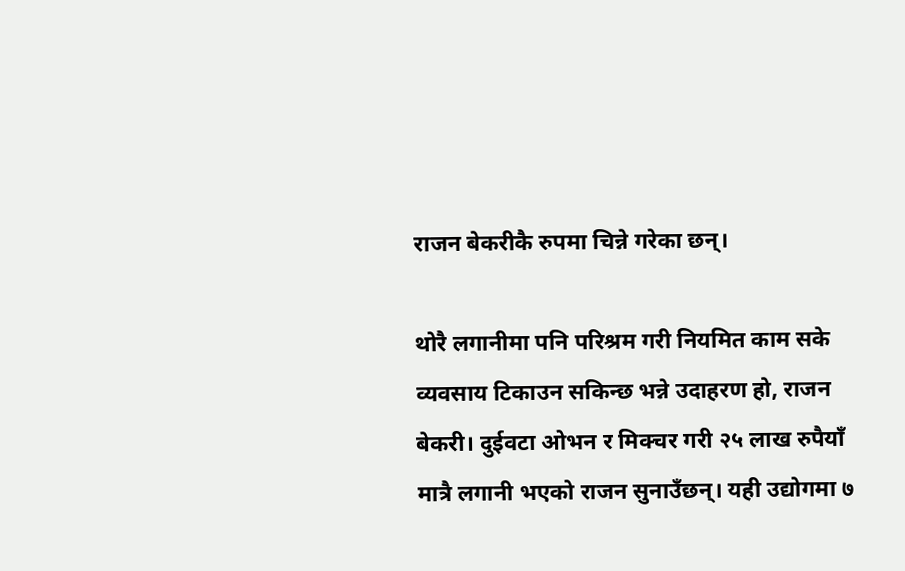राजन बेकरीकै रुपमा चिन्ने गरेका छन्।

थोरै लगानीमा पनि परिश्रम गरी नियमित काम सके व्यवसाय टिकाउन सकिन्छ भन्ने उदाहरण हो, राजन बेकरी। दुईवटा ओभन र मिक्चर गरी २५ लाख रुपैयाँ मात्रै लगानी भएको राजन सुनाउँछन्। यही उद्योगमा ७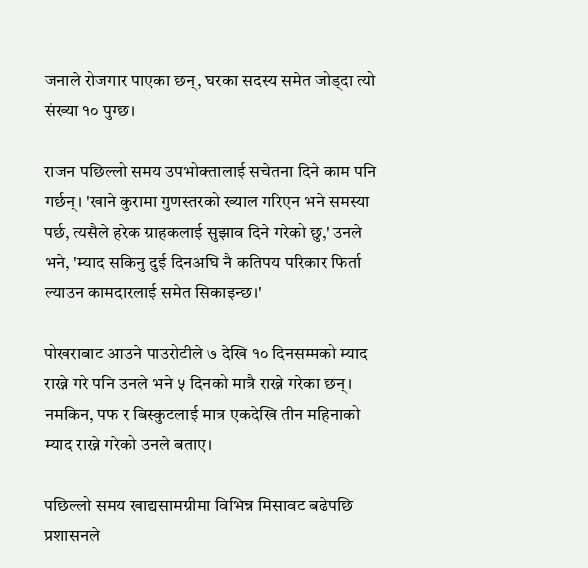जनाले रोजगार पाएका छन्, घरका सदस्य समेत जोड्दा त्यो संख्या १० पुग्छ।

राजन पछिल्लो समय उपभोक्तालाई सचेतना दिने काम पनि गर्छन्। 'खाने कुरामा गुणस्तरको ख्याल गरिएन भने समस्या पर्छ, त्यसैले हरेक ग्राहकलाई सुझाव दिने गरेको छु,' उनले भने, 'म्याद सकिनु दुई दिनअघि नै कतिपय परिकार फिर्ता ल्याउन कामदारलाई समेत सिकाइन्छ।'

पोखराबाट आउने पाउरोटीले ७ देखि १० दिनसम्मको म्याद राख्ने गरे पनि उनले भने ५ दिनको मात्रै राख्ने गरेका छन्। नमकिन, पफ र बिस्कुटलाई मात्र एकदेखि तीन महिनाको म्याद राख्ने गरेको उनले बताए।

पछिल्लो समय खाद्यसामग्रीमा विभिन्न मिसावट बढेपछि प्रशासनले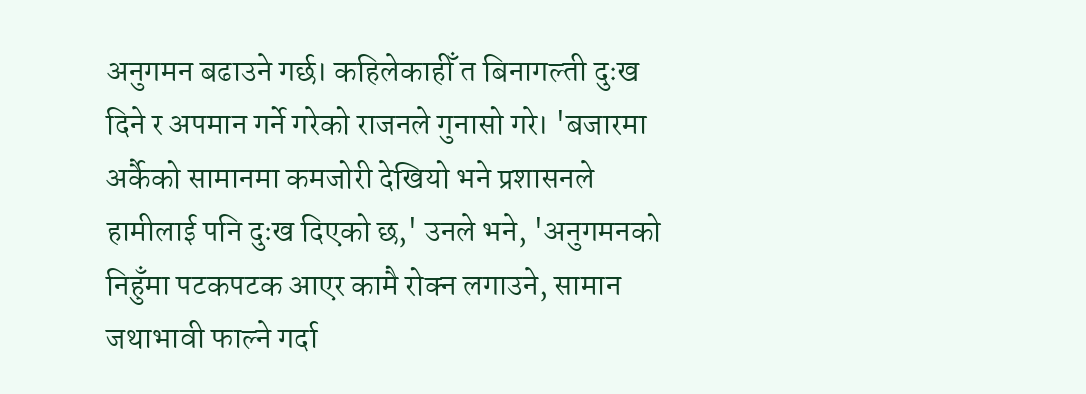अनुगमन बढाउने गर्छ। कहिलेकाहीँ त बिनागल्ती दुःख दिने र अपमान गर्ने गरेको राजनले गुनासो गरे। 'बजारमा अर्कैको सामानमा कमजोरी देखियो भने प्रशासनले हामीलाई पनि दुःख दिएको छ,' उनले भने, 'अनुगमनको निहुँमा पटकपटक आएर कामै रोक्न लगाउने, सामान जथाभावी फाल्ने गर्दा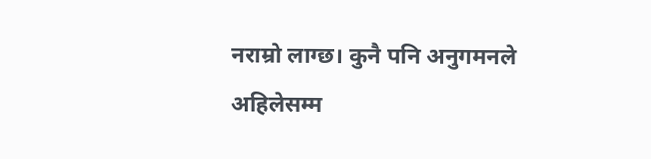नराम्रो लाग्छ। कुनै पनि अनुगमनले अहिलेसम्म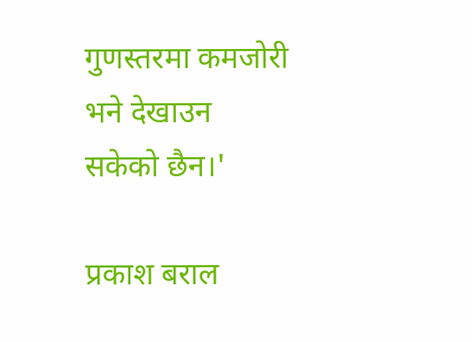गुणस्तरमा कमजोरी भने देखाउन सकेको छैन।'

प्रकाश बराल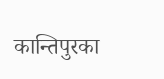कान्तिपुरका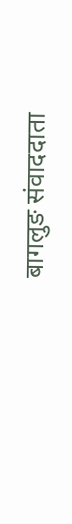बागलुङ संवाददाता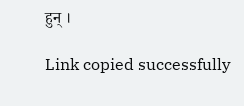हुन् ।

Link copied successfully